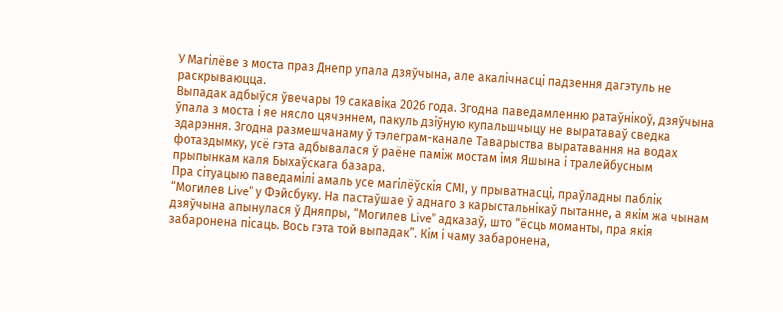У Магілёве з моста праз Днепр упала дзяўчына, але акалічнасці падзення дагэтуль не раскрываюцца.
Выпадак адбыўся ўвечары 19 сакавіка 2026 года. Згодна паведамленню ратаўнікоў, дзяўчына ўпала з моста і яе нясло цячэннем, пакуль дзіўную купальшчыцу не выратаваў сведка здарэння. Згодна размешчанаму ў тэлеграм-канале Таварыства выратавання на водах фотаздымку, усё гэта адбывалася ў раёне паміж мостам імя Яшына і тралейбусным прыпынкам каля Быхаўскага базара.
Пра сітуацыю паведамілі амаль усе магілёўскія СМІ, у прыватнасці, праўладны паблік “Могилев Live” у Фэйсбуку. На пастаўшае ў аднаго з карыстальнікаў пытанне, а якім жа чынам дзяўчына апынулася ў Дняпры, “Могилев Live” адказаў, што “ёсць моманты, пра якія забаронена пісаць. Вось гэта той выпадак”. Кім і чаму забаронена,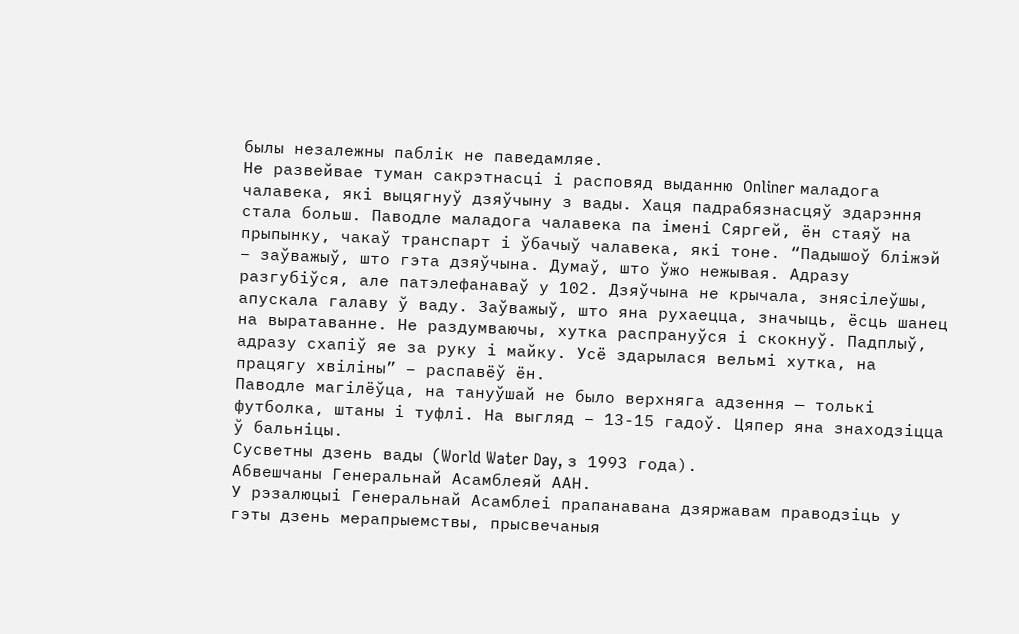былы незалежны паблік не паведамляе.
Не развейвае туман сакрэтнасці і расповяд выданню Оnliner маладога чалавека, які выцягнуў дзяўчыну з вады. Хаця падрабязнасцяў здарэння стала больш. Паводле маладога чалавека па імені Сяргей, ён стаяў на прыпынку, чакаў транспарт і ўбачыў чалавека, які тоне. “Падышоў бліжэй – заўважыў, што гэта дзяўчына. Думаў, што ўжо нежывая. Адразу разгубіўся, але патэлефанаваў у 102. Дзяўчына не крычала, знясілеўшы, апускала галаву ў ваду. Заўважыў, што яна рухаецца, значыць, ёсць шанец на выратаванне. Не раздумваючы, хутка распрануўся і скокнуў. Падплыў, адразу схапіў яе за руку і майку. Усё здарылася вельмі хутка, на працягу хвіліны” – распавёў ён.
Паводле магілёўца, на тануўшай не было верхняга адзення — толькі футболка, штаны і туфлі. На выгляд – 13-15 гадоў. Цяпер яна знаходзіцца ў бальніцы.
Сусветны дзень вады (World Water Day, з 1993 года).
Абвешчаны Генеральнай Асамблеяй ААН.
У рэзалюцыі Генеральнай Асамблеі прапанавана дзяржавам праводзіць у гэты дзень мерапрыемствы, прысвечаныя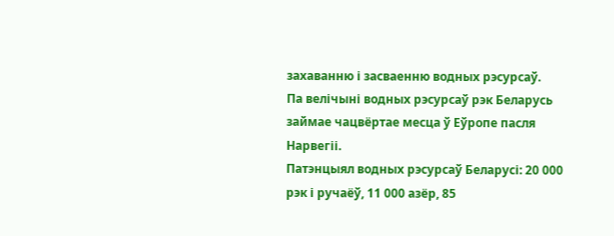захаванню і засваенню водных рэсурсаў.
Па велічыні водных рэсурсаў рэк Беларусь займае чацвёртае месца ў Еўропе пасля Нарвегіі.
Патэнцыял водных рэсурсаў Беларусі: 20 000 рэк і ручаёў, 11 000 азёр, 85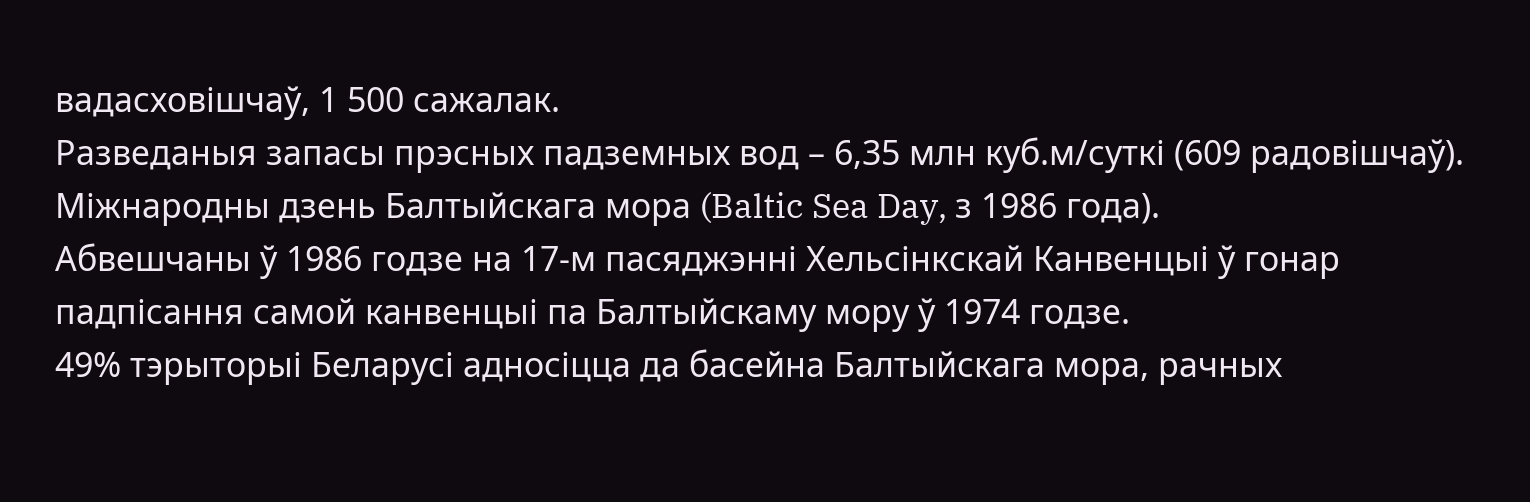вадасховішчаў, 1 500 сажалак.
Разведаныя запасы прэсных падземных вод – 6,35 млн куб.м/суткі (609 радовішчаў).
Міжнародны дзень Балтыйскага мора (Baltic Sea Day, з 1986 года).
Абвешчаны ў 1986 годзе на 17-м пасяджэнні Хельсінкскай Канвенцыі ў гонар падпісання самой канвенцыі па Балтыйскаму мору ў 1974 годзе.
49% тэрыторыі Беларусі адносіцца да басейна Балтыйскага мора, рачных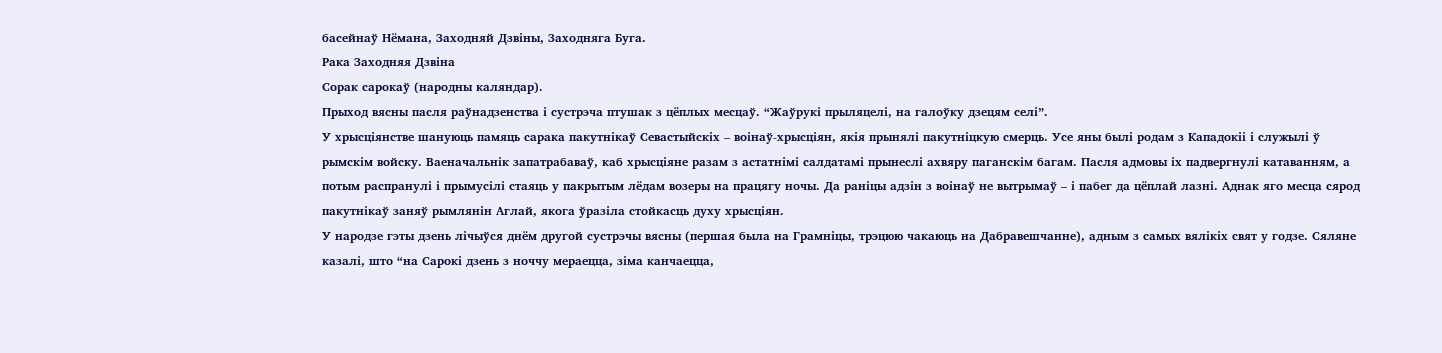басейнаў Нёмана, Заходняй Дзвіны, Заходняга Буга.
Рака Заходняя Дзвіна
Сорак сарокаў (народны каляндар).
Прыход вясны пасля раўнадзенства і сустрэча птушак з цёплых месцаў. “Жаўрукі прыляцелі, на галоўку дзецям селі”.
У хрысціянстве шануюць памяць сарака пакутнікаў Севастыйскіх – воінаў-хрысціян, якія прынялі пакутніцкую смерць. Усе яны былі родам з Кападокіі і служылі ў рымскім войску. Ваеначальнік запатрабаваў, каб хрысціяне разам з астатнімі салдатамі прынеслі ахвяру паганскім багам. Пасля адмовы іх падвергнулі катаванням, а потым распранулі і прымусілі стаяць у пакрытым лёдам возеры на працягу ночы. Да раніцы адзін з воінаў не вытрымаў – і пабег да цёплай лазні. Аднак яго месца сярод пакутнікаў заняў рымлянін Аглай, якога ўразіла стойкасць духу хрысціян.
У народзе гэты дзень лічыўся днём другой сустрэчы вясны (першая была на Грамніцы, трэцюю чакаюць на Дабравешчанне), адным з самых вялікіх свят у годзе. Сяляне казалі, што “на Сарокі дзень з ноччу мераецца, зіма канчаецца,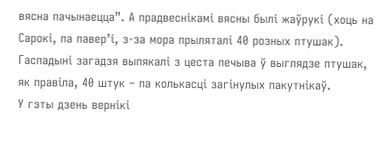вясна пачынаецца”. А прадвеснікамі вясны былі жаўрукі (хоць на Сарокі, па павер’і, з-за мора прыляталі 40 розных птушак).
Гаспадыні загадзя выпякалі з цеста печыва ў выглядзе птушак, як правіла, 40 штук – па колькасці загінулых пакутнікаў.
У гэты дзень вернікі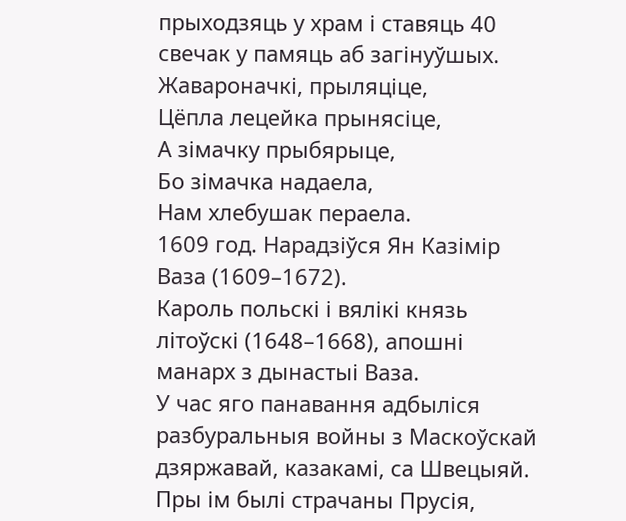прыходзяць у храм і ставяць 40 свечак у памяць аб загінуўшых.
Жавароначкі, прыляціце,
Цёпла лецейка прынясіце,
А зімачку прыбярыце,
Бо зімачка надаела,
Нам хлебушак пераела.
1609 год. Нарадзіўся Ян Казімір Ваза (1609–1672).
Кароль польскі і вялікі князь літоўскі (1648–1668), апошні манарх з дынастыі Ваза.
У час яго панавання адбыліся разбуральныя войны з Маскоўскай дзяржавай, казакамі, са Швецыяй.
Пры ім былі страчаны Прусія,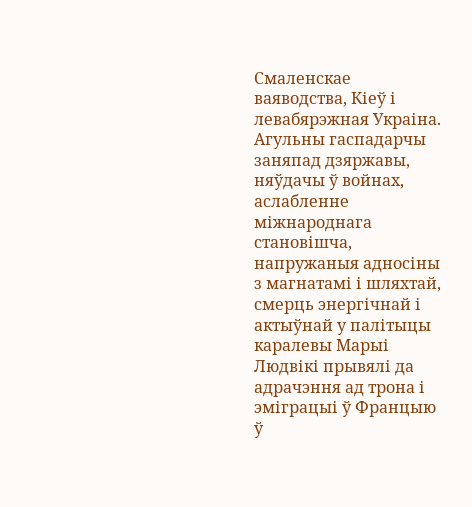Смаленскае ваяводства, Кіеў і левабярэжная Украіна.
Агульны гаспадарчы заняпад дзяржавы, няўдачы ў войнах, аслабленне міжнароднага становішча, напружаныя адносіны з магнатамі і шляхтай, смерць энергічнай і актыўнай у палітыцы каралевы Марыі Людвікі прывялі да адрачэння ад трона і эміграцыі ў Францыю ў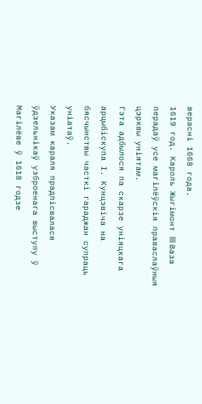верасні 1668 года.
1619 год. Кароль Жыгімонт III Ваза перадаў усе магілёўскія праваслаўныя цэрквы уніятам.
Гэта адбылося па скарзе уніяцкага арцыбіскупа І. Кунцэвіча на бясчынствы часткі гараджан супраць уніатаў.
Указам караля прадпісвалася ўдзельнікаў узброенага выступу ў Магілёве ў 1618 годзе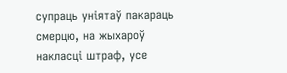супраць уніятаў пакараць смерцю, на жыхароў накласці штраф, усе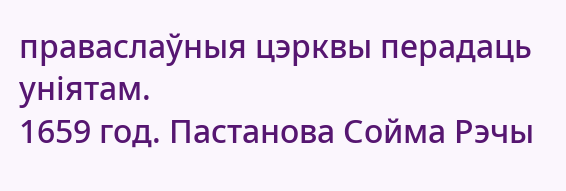праваслаўныя цэрквы перадаць уніятам.
1659 год. Пастанова Сойма Рэчы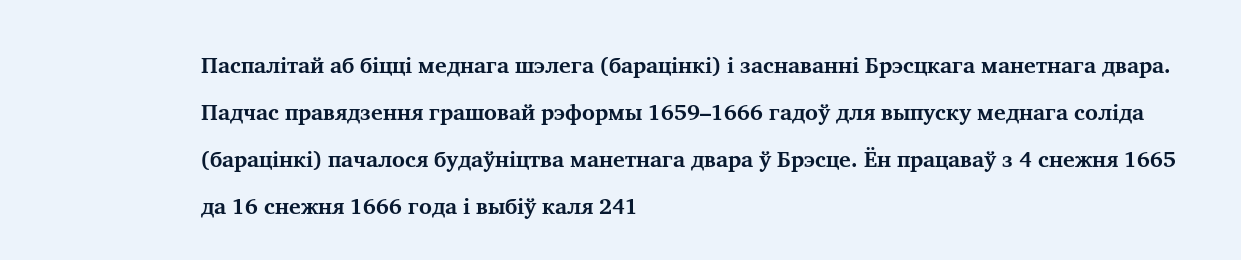Паспалітай аб біцці меднага шэлега (барацінкі) і заснаванні Брэсцкага манетнага двара.
Падчас правядзення грашовай рэформы 1659–1666 гадоў для выпуску меднага соліда (барацінкі) пачалося будаўніцтва манетнага двара ў Брэсце. Ён працаваў з 4 снежня 1665 да 16 снежня 1666 года і выбіў каля 241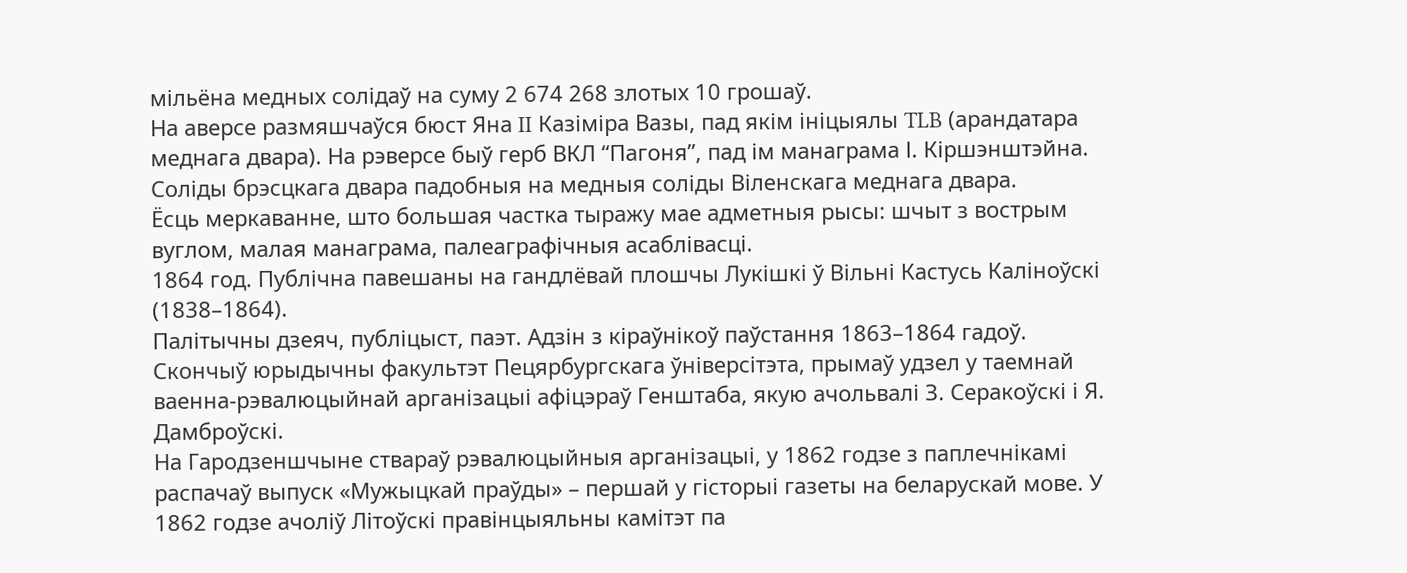мільёна медных солідаў на суму 2 674 268 злотых 10 грошаў.
На аверсе размяшчаўся бюст Яна II Казіміра Вазы, пад якім ініцыялы TLB (арандатара меднага двара). На рэверсе быў герб ВКЛ “Пагоня”, пад ім манаграма І. Кіршэнштэйна. Соліды брэсцкага двара падобныя на медныя соліды Віленскага меднага двара.
Ёсць меркаванне, што большая частка тыражу мае адметныя рысы: шчыт з вострым вуглом, малая манаграма, палеаграфічныя асаблівасці.
1864 год. Публічна павешаны на гандлёвай плошчы Лукішкі ў Вільні Кастусь Каліноўскі (1838–1864).
Палітычны дзеяч, публіцыст, паэт. Адзін з кіраўнікоў паўстання 1863–1864 гадоў.
Скончыў юрыдычны факультэт Пецярбургскага ўніверсітэта, прымаў удзел у таемнай ваенна-рэвалюцыйнай арганізацыі афіцэраў Генштаба, якую ачольвалі З. Серакоўскі і Я. Дамброўскі.
На Гародзеншчыне ствараў рэвалюцыйныя арганізацыі, у 1862 годзе з паплечнікамі распачаў выпуск «Мужыцкай праўды» – першай у гісторыі газеты на беларускай мове. У 1862 годзе ачоліў Літоўскі правінцыяльны камітэт па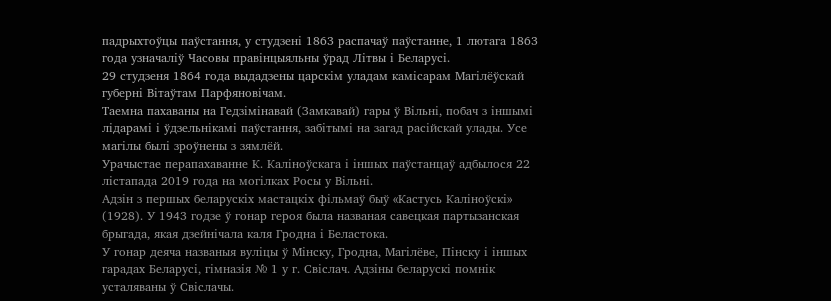падрыхтоўцы паўстання, у студзені 1863 распачаў паўстанне, 1 лютага 1863 года узначаліў Часовы правінцыяльны ўрад Літвы і Беларусі.
29 студзеня 1864 года выдадзены царскім уладам камісарам Магілёўскай губерні Вітаўтам Парфяновічам.
Таемна пахаваны на Гедзімінавай (Замкавай) гары ў Вільні, побач з іншымі лідарамі і ўдзельнікамі паўстання, забітымі на загад расійскай улады. Усе магілы былі зроўнены з зямлёй.
Урачыстае перапахаванне К. Каліноўскага і іншых паўстанцаў адбылося 22 лістапада 2019 года на могілках Росы у Вільні.
Адзін з першых беларускіх мастацкіх фільмаў быў «Кастусь Каліноўскі» (1928). У 1943 годзе ў гонар героя была названая савецкая партызанская брыгада, якая дзейнічала каля Гродна і Беластока.
У гонар деяча названыя вуліцы ў Мінску, Гродна, Магілёве, Пінску і іншых гарадах Беларусі, гімназія № 1 у г. Свіслач. Адзіны беларускі помнік усталяваны ў Свіслачы.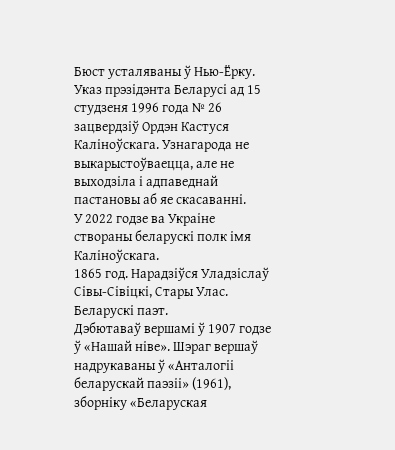Бюст усталяваны ў Нью-Ёрку.
Указ прэзідэнта Беларусі ад 15 студзеня 1996 года № 26 зацвердзіў Ордэн Кастуся Каліноўскага. Узнагарода не выкарыстоўваецца, але не выходзіла і адпаведнай пастановы аб яе скасаванні.
У 2022 годзе ва Украіне створаны беларускі полк імя Каліноўскага.
1865 год. Нарадзіўся Уладзіслаў Сівы-Сівіцкі, Стары Улас.
Беларускі паэт.
Дэбютаваў вершамі ў 1907 годзе ў «Нашай ніве». Шэраг вершаў надрукаваны ў «Анталогіі беларускай паэзіі» (1961), зборніку «Беларуская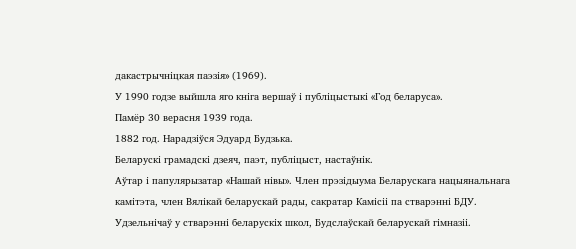дакастрычніцкая паэзія» (1969).
У 1990 годзе выйшла яго кніга вершаў і публіцыстыкі «Год беларуса».
Памёр 30 верасня 1939 года.
1882 год. Нарадзіўся Эдуард Будзька.
Беларускі грамадскі дзеяч, паэт, публіцыст, настаўнік.
Аўтар і папулярызатар «Нашай нівы». Член прэзідыума Беларускага нацыянальнага камітэта, член Вялікай беларускай рады, сакратар Камісіі па стварэнні БДУ.
Удзельнічаў у стварэнні беларускіх школ, Будслаўскай беларускай гімназіі.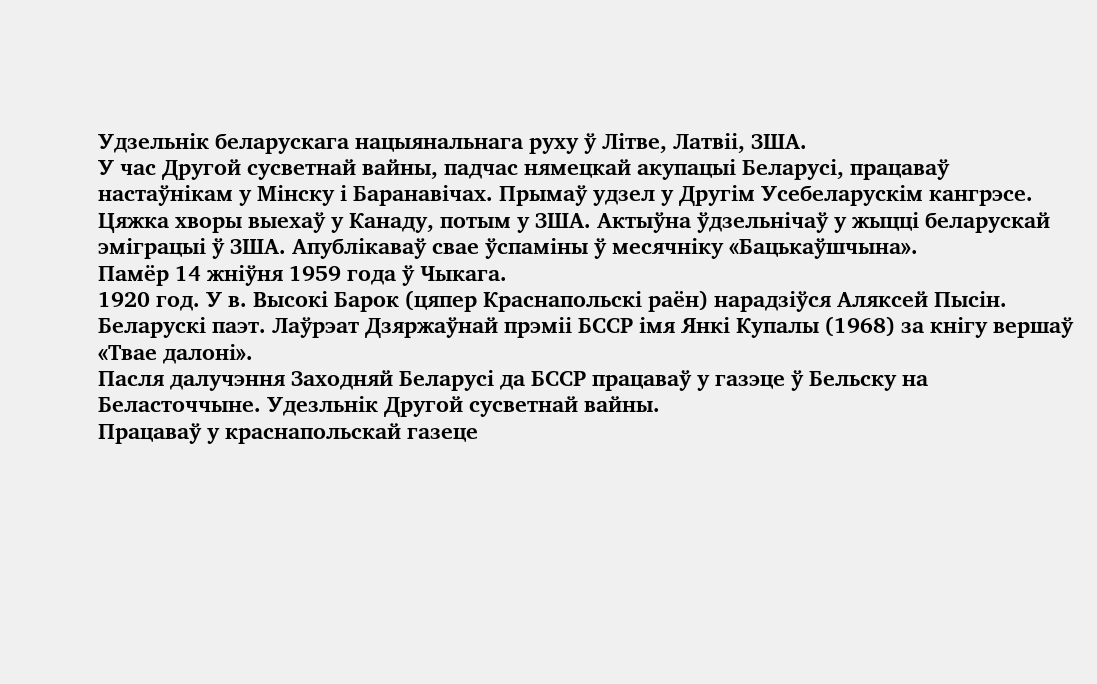Удзельнік беларускага нацыянальнага руху ў Літве, Латвіі, ЗША.
У час Другой сусветнай вайны, падчас нямецкай акупацыі Беларусі, працаваў настаўнікам у Мінску і Баранавічах. Прымаў удзел у Другім Усебеларускім кангрэсе.
Цяжка хворы выехаў у Канаду, потым у ЗША. Актыўна ўдзельнічаў у жыцці беларускай эміграцыі ў ЗША. Апублікаваў свае ўспаміны ў месячніку «Бацькаўшчына».
Памёр 14 жніўня 1959 года ў Чыкага.
1920 год. У в. Высокі Барок (цяпер Краснапольскі раён) нарадзіўся Аляксей Пысін.
Беларускі паэт. Лаўрэат Дзяржаўнай прэміі БССР імя Янкі Купалы (1968) за кнігу вершаў «Твае далоні».
Пасля далучэння Заходняй Беларусі да БССР працаваў у газэце ў Бельску на Беласточчыне. Удезльнік Другой сусветнай вайны.
Працаваў у краснапольскай газеце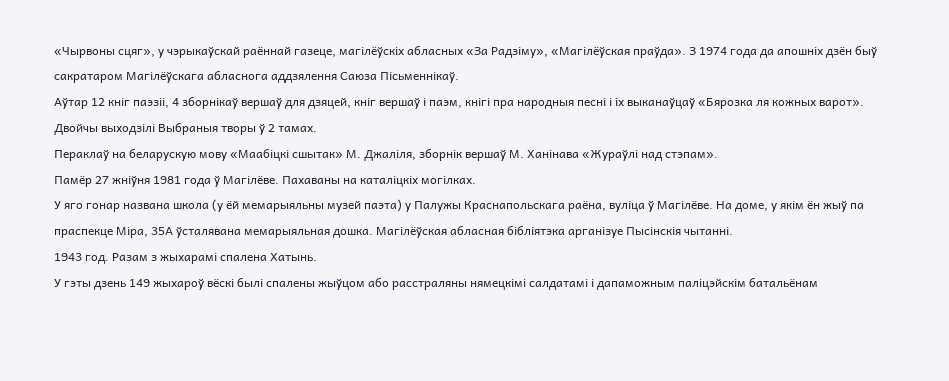«Чырвоны сцяг», у чэрыкаўскай раённай газеце, магілёўскіх абласных «За Радзіму», «Магілёўская праўда». З 1974 года да апошніх дзён быў сакратаром Магілёўскага абласнога аддзялення Саюза Пісьменнікаў.
Аўтар 12 кніг паэзіі, 4 зборнікаў вершаў для дзяцей, кніг вершаў і паэм, кнігі пра народныя песні і іх выканаўцаў «Бярозка ля кожных варот». Двойчы выходзілі Выбраныя творы ў 2 тамах.
Пераклаў на беларускую мову «Маабіцкі сшытак» М. Джаліля, зборнік вершаў М. Ханінава «Жураўлі над стэпам».
Памёр 27 жніўня 1981 года ў Магілёве. Пахаваны на каталіцкіх могілках.
У яго гонар названа школа (у ёй мемарыяльны музей паэта) у Палужы Краснапольскага раёна, вуліца ў Магілёве. На доме, у якім ён жыў па праспекце Міра, 35А ўсталявана мемарыяльная дошка. Магілёўская абласная бібліятэка арганізуе Пысінскія чытанні.
1943 год. Разам з жыхарамі спалена Хатынь.
У гэты дзень 149 жыхароў вёскі былі спалены жыўцом або расстраляны нямецкімі салдатамі і дапаможным паліцэйскім батальёнам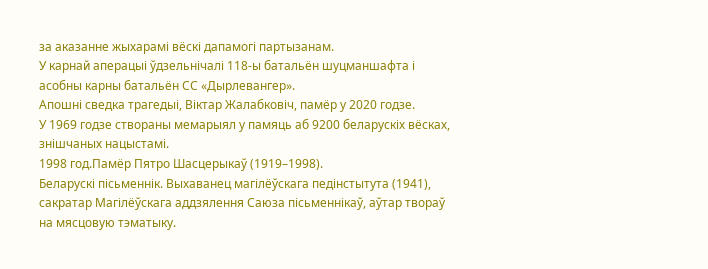за аказанне жыхарамі вёскі дапамогі партызанам.
У карнай аперацыі ўдзельнічалі 118-ы батальён шуцманшафта і асобны карны батальён СС «Дырлевангер».
Апошні сведка трагедыі, Віктар Жалабковіч, памёр у 2020 годзе.
У 1969 годзе створаны мемарыял у памяць аб 9200 беларускіх вёсках, знішчаных нацыстамі.
1998 год.Памёр Пятро Шасцерыкаў (1919–1998).
Беларускі пісьменнік. Выхаванец магілёўскага педінстытута (1941), сакратар Магілёўскага аддзялення Саюза пісьменнікаў, аўтар твораў на мясцовую тэматыку.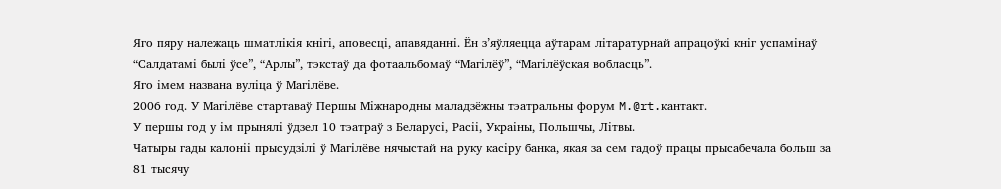Яго пяру належаць шматлікія кнігі, аповесці, апавяданні. Ён з’яўляецца аўтарам літаратурнай апрацоўкі кніг успамінаў “Салдатамі былі ўсе”, “Арлы”, тэкстаў да фотаальбомаў “Магілёў”, “Магілёўская вобласць”.
Яго імем названа вуліца ў Магілёве.
2006 год. У Магілёве стартаваў Першы Міжнародны маладзёжны тэатральны форум M.@rt.кантакт.
У першы год у ім прынялі ўдзел 10 тэатраў з Беларусі, Расіі, Украіны, Польшчы, Літвы.
Чатыры гады калоніі прысудзілі ў Магілёве нячыстай на руку касіру банка, якая за сем гадоў працы прысабечала больш за 81 тысячу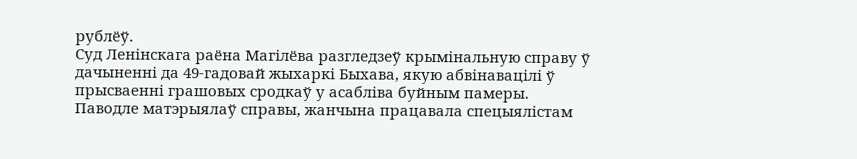рублёў.
Суд Ленінскага раёна Магілёва разгледзеў крымінальную справу ў дачыненні да 49-гадовай жыхаркі Быхава, якую абвінавацілі ў прысваенні грашовых сродкаў у асабліва буйным памеры.
Паводле матэрыялаў справы, жанчына працавала спецыялістам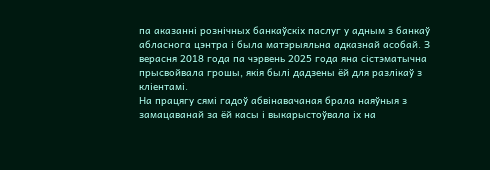па аказанні рознічных банкаўскіх паслуг у адным з банкаў абласнога цэнтра і была матэрыяльна адказнай асобай. З верасня 2018 года па чэрвень 2025 года яна сістэматычна прысвойвала грошы, якія былі дадзены ёй для разлікаў з кліентамі.
На працягу сямі гадоў абвінавачаная брала наяўныя з замацаванай за ёй касы і выкарыстоўвала іх на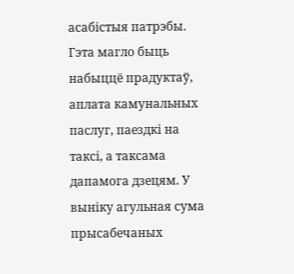асабістыя патрэбы. Гэта магло быць набыццё прадуктаў, аплата камунальных паслуг, паездкі на таксі, а таксама дапамога дзецям. У выніку агульная сума прысабечаных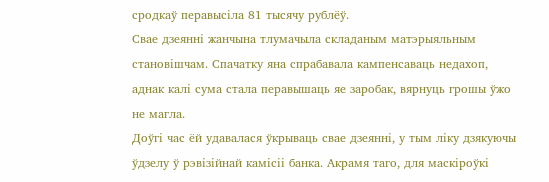сродкаў перавысіла 81 тысячу рублёў.
Свае дзеянні жанчына тлумачыла складаным матэрыяльным становішчам. Спачатку яна спрабавала кампенсаваць недахоп, аднак калі сума стала перавышаць яе заробак, вярнуць грошы ўжо не магла.
Доўгі час ёй удавалася ўкрываць свае дзеянні, у тым ліку дзякуючы ўдзелу ў рэвізійнай камісіі банка. Акрамя таго, для маскіроўкі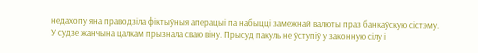недахопу яна праводзіла фіктыўныя аперацыі па набыцці замежнай валюты праз банкаўскую сістэму.
У судзе жанчына цалкам прызнала сваю віну. Прысуд пакуль не ўступіў у законную сілу і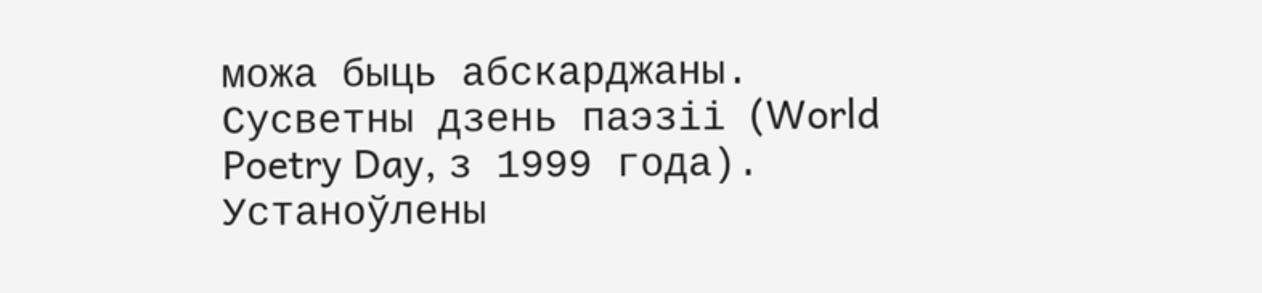можа быць абскарджаны.
Сусветны дзень паэзіі (World Poetry Day, з 1999 года).
Устаноўлены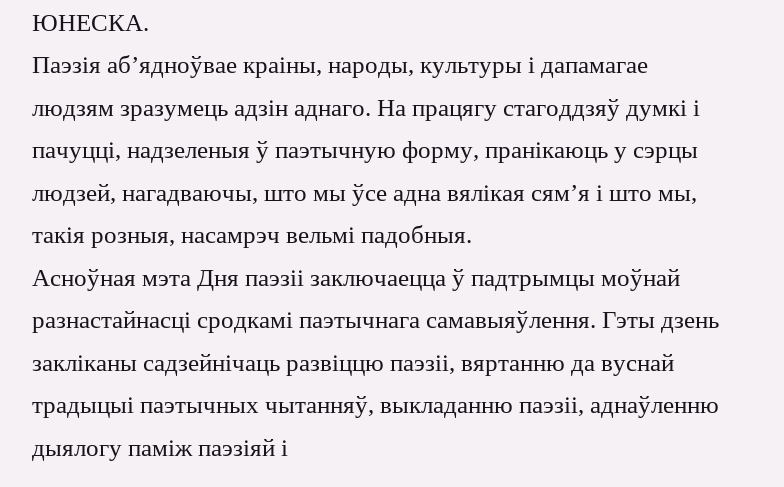ЮНЕСКА.
Паэзія аб’ядноўвае краіны, народы, культуры і дапамагае людзям зразумець адзін аднаго. На працягу стагоддзяў думкі і пачуцці, надзеленыя ў паэтычную форму, пранікаюць у сэрцы людзей, нагадваючы, што мы ўсе адна вялікая сям’я і што мы, такія розныя, насамрэч вельмі падобныя.
Асноўная мэта Дня паэзіі заключаецца ў падтрымцы моўнай разнастайнасці сродкамі паэтычнага самавыяўлення. Гэты дзень закліканы садзейнічаць развіццю паэзіі, вяртанню да вуснай традыцыі паэтычных чытанняў, выкладанню паэзіі, аднаўленню дыялогу паміж паэзіяй і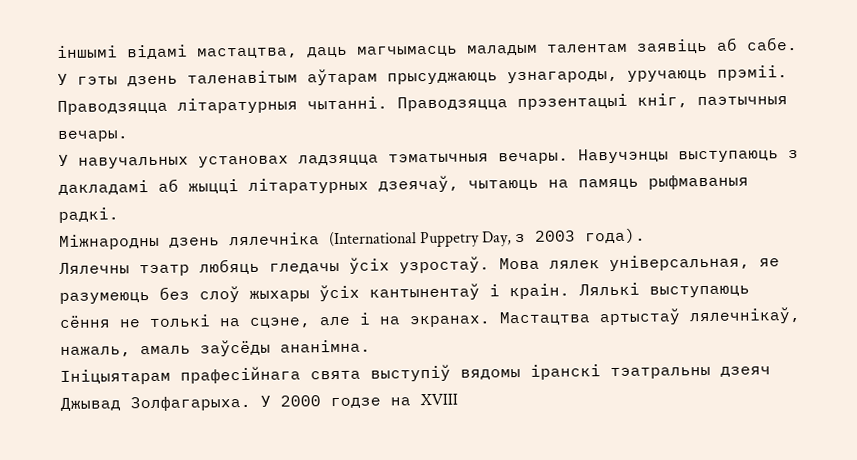іншымі відамі мастацтва, даць магчымасць маладым талентам заявіць аб сабе.
У гэты дзень таленавітым аўтарам прысуджаюць узнагароды, уручаюць прэміі. Праводзяцца літаратурныя чытанні. Праводзяцца прэзентацыі кніг, паэтычныя вечары.
У навучальных установах ладзяцца тэматычныя вечары. Навучэнцы выступаюць з дакладамі аб жыцці літаратурных дзеячаў, чытаюць на памяць рыфмаваныя радкі.
Міжнародны дзень лялечніка (International Puppetry Day, з 2003 года).
Лялечны тэатр любяць гледачы ўсіх узростаў. Мова лялек універсальная, яе разумеюць без слоў жыхары ўсіх кантынентаў і краін. Лялькі выступаюць сёння не толькі на сцэне, але і на экранах. Мастацтва артыстаў лялечнікаў, нажаль, амаль заўсёды ананімна.
Ініцыятарам прафесійнага свята выступіў вядомы іранскі тэатральны дзеяч Джывад Золфагарыха. У 2000 годзе на XVIII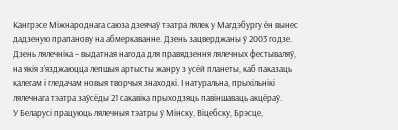Кангрэсе Міжнароднага саюза дзеячаў тэатра лялек у Магдэбургу ён вынес дадзеную прапанову на абмеркаванне. Дзень зацверджаны ў 2003 годзе.
Дзень лялечніка – выдатная нагода для правядзення лялечных фестываляў, на якія з’язджаюцца лепшыя артысты жанру з усёй планеты, каб паказаць калегам і гледачам новыя творчыя знаходкі. І натуральна, прыхільнікі лялечнага тэатра заўсёды 21 сакавіка прыходзяць павіншаваць акцёраў.
У Беларусі працуюць лялечныя тэатры ў Мінску, Віцебску, Брэсце,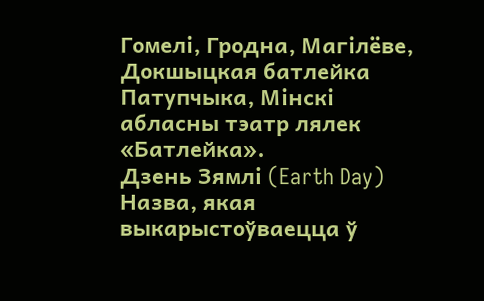Гомелі, Гродна, Магілёве, Докшыцкая батлейка Патупчыка, Мінскі абласны тэатр лялек «Батлейка».
Дзень Зямлі (Earth Day)
Назва, якая выкарыстоўваецца ў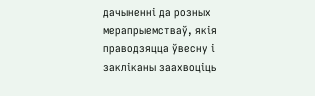дачыненні да розных мерапрыемстваў, якія праводзяцца ўвесну і закліканы заахвоціць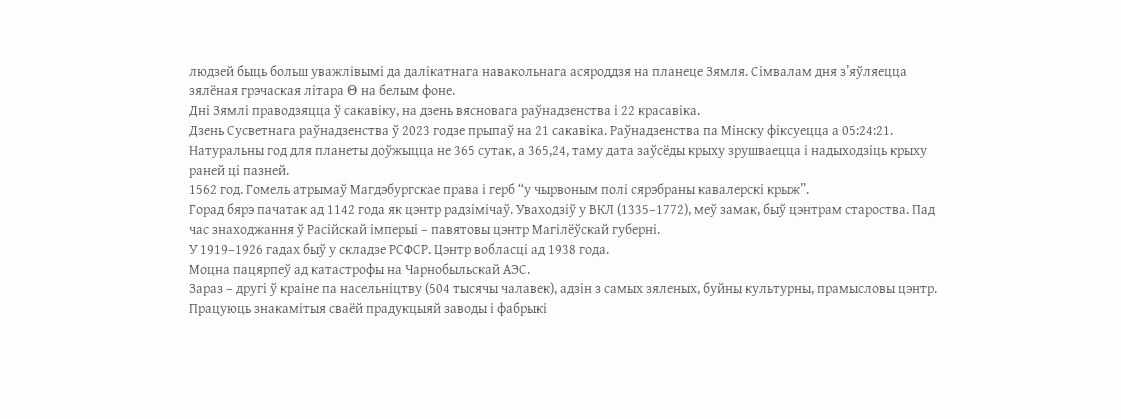людзей быць больш уважлівымі да далікатнага навакольнага асяроддзя на планеце Зямля. Сімвалам дня з’яўляецца зялёная грэчаская літара Θ на белым фоне.
Дні Зямлі праводзяцца ў сакавіку, на дзень вясновага раўнадзенства і 22 красавіка.
Дзень Сусветнага раўнадзенства ў 2023 годзе прыпаў на 21 сакавіка. Раўнадзенства па Мінску фіксуецца а 05:24:21. Натуральны год для планеты доўжыцца не 365 сутак, а 365,24, таму дата заўсёды крыху зрушваецца і надыходзіць крыху раней ці пазней.
1562 год. Гомель атрымаў Магдэбургскае права і герб “у чырвоным полі сярэбраны кавалерскі крыж”.
Горад бярэ пачатак ад 1142 года як цэнтр радзімічаў. Уваходзіў у ВКЛ (1335–1772), меў замак, быў цэнтрам староства. Пад час знаходжання ў Расійскай імперыі – павятовы цэнтр Магілёўскай губерні.
У 1919–1926 гадах быў у складзе РСФСР. Цэнтр вобласці ад 1938 года.
Моцна пацярпеў ад катастрофы на Чарнобыльскай АЭС.
Зараз – другі ў краіне па насельніцтву (504 тысячы чалавек), адзін з самых зяленых, буйны культурны, прамысловы цэнтр. Працуюць знакамітыя сваёй прадукцыяй заводы і фабрыкі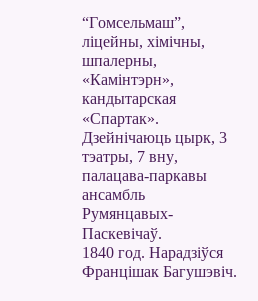“Гомсельмаш”, ліцейны, хімічны, шпалерны, «Камінтэрн», кандытарская «Спартак». Дзейнічаюць цырк, 3 тэатры, 7 вну, палацава-паркавы ансамбль Румянцавых-Паскевічаў.
1840 год. Нарадзіўся Францішак Багушэвіч.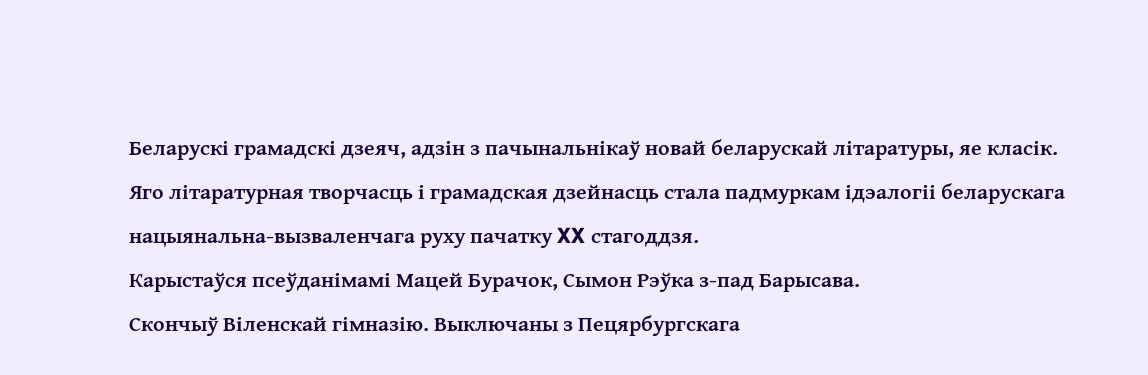Беларускі грамадскі дзеяч, адзін з пачынальнікаў новай беларускай літаратуры, яе класік.
Яго літаратурная творчасць і грамадская дзейнасць стала падмуркам ідэалогіі беларускага нацыянальна-вызваленчага руху пачатку XX стагоддзя.
Карыстаўся псеўданімамі Мацей Бурачок, Сымон Рэўка з-пад Барысава.
Скончыў Віленскай гімназію. Выключаны з Пецярбургскага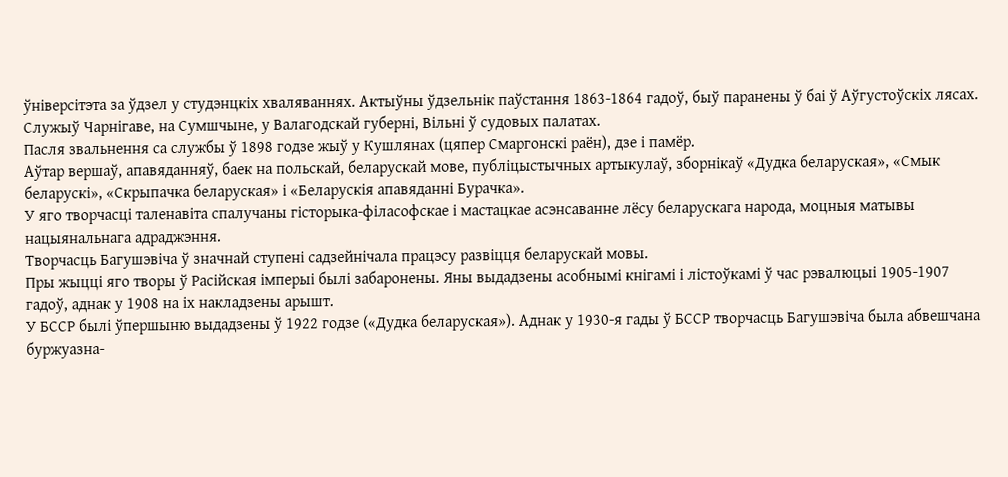ўніверсітэта за ўдзел у студэнцкіх хваляваннях. Актыўны ўдзельнік паўстання 1863-1864 гадоў, быў паранены ў баі ў Аўгустоўскіх лясах.
Служыў Чарнігаве, на Сумшчыне, у Валагодскай губерні, Вільні ў судовых палатах.
Пасля звальнення са службы ў 1898 годзе жыў у Кушлянах (цяпер Смаргонскі раён), дзе і памёр.
Аўтар вершаў, апавяданняў, баек на польскай, беларускай мове, публіцыстычных артыкулаў, зборнікаў «Дудка беларуская», «Смык беларускі», «Скрыпачка беларуская» і «Беларускія апавяданні Бурачка».
У яго творчасці таленавіта спалучаны гісторыка-філасофскае і мастацкае асэнсаванне лёсу беларускага народа, моцныя матывы нацыянальнага адраджэння.
Творчасць Багушэвіча ў значнай ступені садзейнічала працэсу развіцця беларускай мовы.
Пры жыцці яго творы ў Расійская імперыі былі забаронены. Яны выдадзены асобнымі кнігамі і лістоўкамі ў час рэвалюцыі 1905-1907 гадоў, аднак у 1908 на іх накладзены арышт.
У БССР былі ўпершыню выдадзены ў 1922 годзе («Дудка беларуская»). Аднак у 1930-я гады ў БССР творчасць Багушэвіча была абвешчана буржуазна-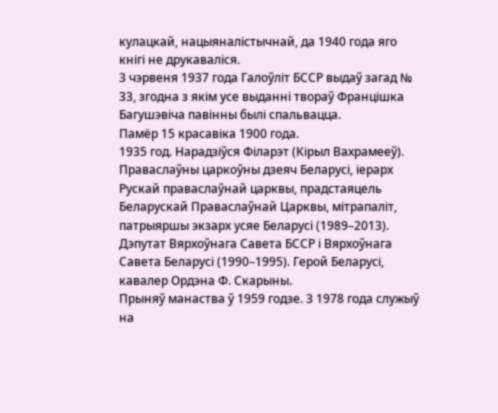кулацкай, нацыяналістычнай, да 1940 года яго кнігі не друкаваліся.
3 чэрвеня 1937 года Галоўліт БССР выдаў загад № 33, згодна з якім усе выданні твораў Францішка Багушэвіча павінны былі спальвацца.
Памёр 15 красавіка 1900 года.
1935 год. Нарадзіўся Філарэт (Кірыл Вахрамееў).
Праваслаўны царкоўны дзеяч Беларусі, іерарх Рускай праваслаўнай царквы, прадстаяцель Беларускай Праваслаўнай Царквы, мітрапаліт, патрыяршы экзарх усяе Беларусі (1989–2013). Дэпутат Вярхоўнага Савета БССР і Вярхоўнага Савета Беларусі (1990–1995). Герой Беларусі, кавалер Ордэна Ф. Скарыны.
Прыняў манаства ў 1959 годзе. З 1978 года служыў на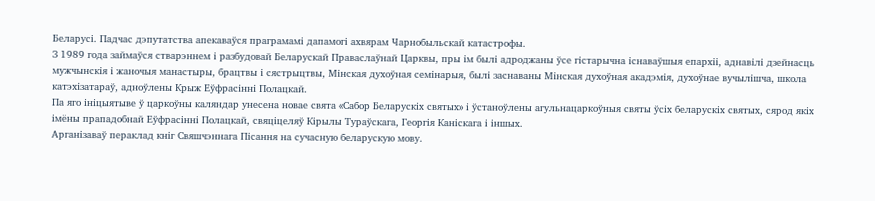Беларусі. Падчас дэпутатства апекаваўся праграмамі дапамогі ахвярам Чарнобыльскай катастрофы.
З 1989 года займаўся стварэннем і разбудовай Беларускай Праваслаўнай Царквы, пры ім былі адроджаны ўсе гістарычна існаваўшыя епархіі, аднавілі дзейнасць мужчынскія і жаночыя манастыры, брацтвы і сястрыцтвы, Мінская духоўная семінарыя, былі заснаваны Мінская духоўная акадэмія, духоўнае вучылішча, школа катэхізатараў, адноўлены Крыж Еўфрасінні Полацкай.
Па яго ініцыятыве ў царкоўны каляндар унесена новае свята «Сабор Беларускіх святых» і ўстаноўлены агульнацаркоўныя святы ўсіх беларускіх святых, сярод якіх імёны прападобнай Еўфрасінні Полацкай, свяціцеляў Кірылы Тураўскага, Георгія Каніскага і іншых.
Арганізаваў пераклад кніг Свяшчэннага Пісання на сучасную беларускую мову.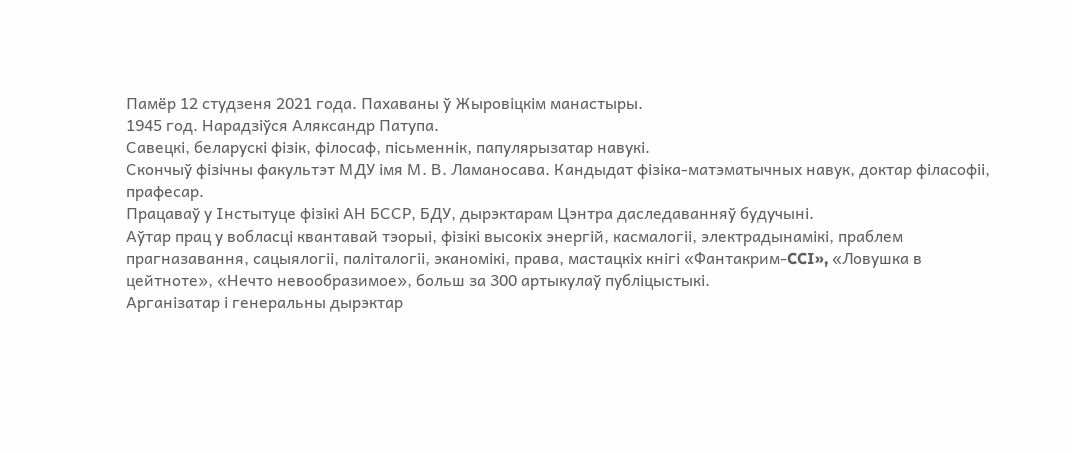Памёр 12 студзеня 2021 года. Пахаваны ў Жыровіцкім манастыры.
1945 год. Нарадзіўся Аляксандр Патупа.
Савецкі, беларускі фізік, філосаф, пісьменнік, папулярызатар навукі.
Скончыў фізічны факультэт МДУ імя М. В. Ламаносава. Кандыдат фізіка-матэматычных навук, доктар філасофіі, прафесар.
Працаваў у Інстытуце фізікі АН БССР, БДУ, дырэктарам Цэнтра даследаванняў будучыні.
Аўтар прац у вобласці квантавай тэорыі, фізікі высокіх энергій, касмалогіі, электрадынамікі, праблем прагназавання, сацыялогіі, паліталогіі, эканомікі, права, мастацкіх кнігі «Фантакрим-CCI», «Ловушка в цейтноте», «Нечто невообразимое», больш за 300 артыкулаў публіцыстыкі.
Арганізатар і генеральны дырэктар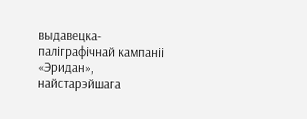выдавецка-паліграфічнай кампаніі «Эридан», найстарэйшага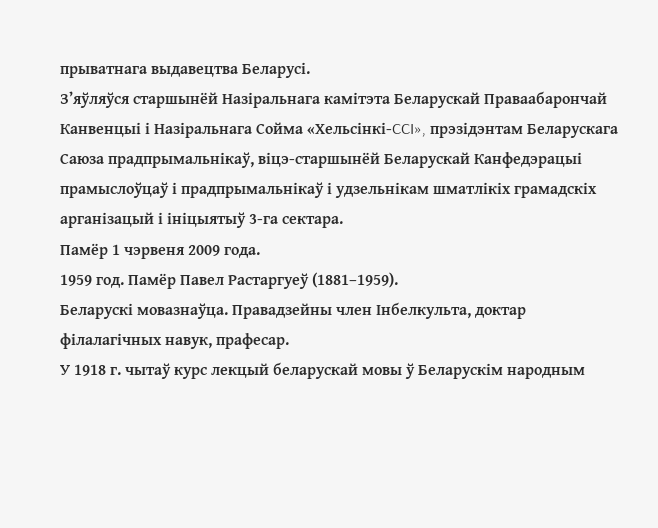прыватнага выдавецтва Беларусі.
З’яўляўся старшынёй Назіральнага камітэта Беларускай Праваабарончай Канвенцыі і Назіральнага Сойма «Хельсінкі-CCI», прэзідэнтам Беларускага Саюза прадпрымальнікаў, віцэ-старшынёй Беларускай Канфедэрацыі прамыслоўцаў і прадпрымальнікаў і удзельнікам шматлікіх грамадскіх арганізацый і ініцыятыў 3-га сектара.
Памёр 1 чэрвеня 2009 года.
1959 год. Памёр Павел Растаргуеў (1881–1959).
Беларускі мовазнаўца. Правадзейны член Інбелкульта, доктар філалагічных навук, прафесар.
У 1918 г. чытаў курс лекцый беларускай мовы ў Беларускім народным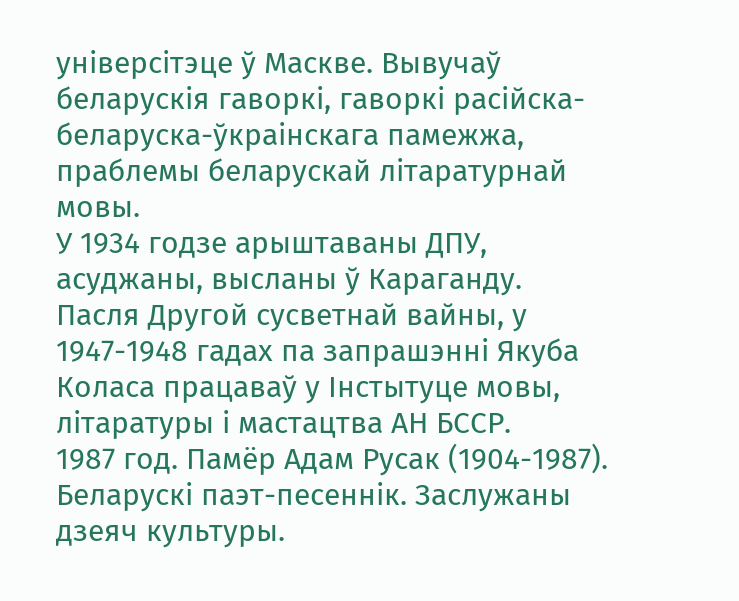універсітэце ў Маскве. Вывучаў беларускія гаворкі, гаворкі расійска-беларуска-ўкраінскага памежжа, праблемы беларускай літаратурнай мовы.
У 1934 годзе арыштаваны ДПУ, асуджаны, высланы ў Караганду.
Пасля Другой сусветнай вайны, у 1947-1948 гадах па запрашэнні Якуба Коласа працаваў у Інстытуце мовы, літаратуры і мастацтва АН БССР.
1987 год. Памёр Адам Русак (1904-1987).
Беларускі паэт-песеннік. Заслужаны дзеяч культуры.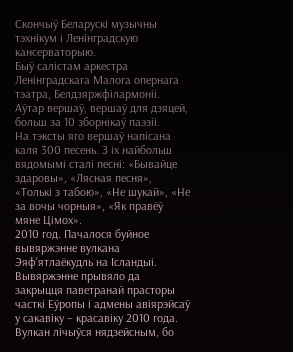Скончыў Беларускі музычны тэхнікум і Ленінградскую кансерваторыю.
Быў салістам аркестра Ленінградскага Малога опернага тэатра, Белдзяржфілармоніі.
Аўтар вершаў, вершаў для дзяцей, больш за 10 зборнікаў паэзіі.
На тэксты яго вершаў напісана каля 300 песень. З іх найбольш вядомымі сталі песні: «Бывайце здаровы», «Лясная песня», «Толькі з табою», «Не шукай», «Не за вочы чорныя», «Як правёў мяне Цімох».
2010 год. Пачалося буйное вывяржэнне вулкана Эяф’ятлаёкудль на Ісландыі.
Вывяржэнне прывяло да закрыцця паветранай прасторы часткі Еўропы і адмены авіярэйсаў у сакавіку – красавіку 2010 года. Вулкан лічыўся нядзейсным, бо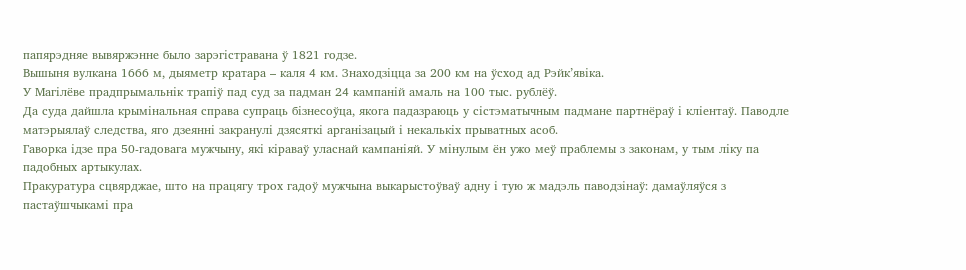папярэдняе вывяржэнне было зарэгістравана ў 1821 годзе.
Вышыня вулкана 1666 м, дыяметр кратара – каля 4 км. Знаходзіцца за 200 км на ўсход ад Рэйк’явіка.
У Магілёве прадпрымальнік трапіў пад суд за падман 24 кампаній амаль на 100 тыс. рублёў.
Да суда дайшла крымінальная справа супраць бізнесоўца, якога падазраюць у сістэматычным падмане партнёраў і кліентаў. Паводле матэрыялаў следства, яго дзеянні закранулі дзясяткі арганізацый і некалькіх прыватных асоб.
Гаворка ідзе пра 50-гадовага мужчыну, які кіраваў уласнай кампаніяй. У мінулым ён ужо меў праблемы з законам, у тым ліку па падобных артыкулах.
Пракуратура сцвярджае, што на працягу трох гадоў мужчына выкарыстоўваў адну і тую ж мадэль паводзінаў: дамаўляўся з пастаўшчыкамі пра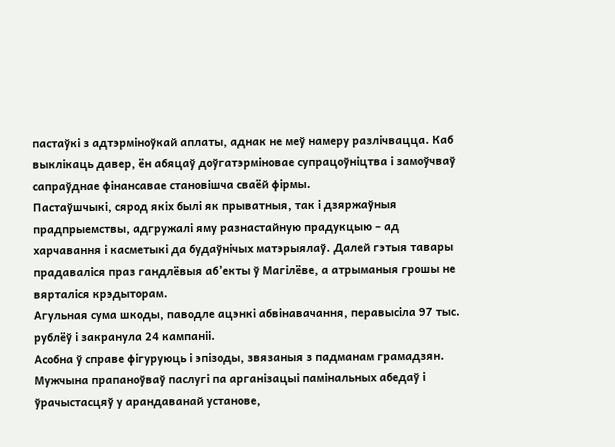пастаўкі з адтэрміноўкай аплаты, аднак не меў намеру разлічвацца. Каб выклікаць давер, ён абяцаў доўгатэрміновае супрацоўніцтва і замоўчваў сапраўднае фінансавае становішча сваёй фірмы.
Пастаўшчыкі, сярод якіх былі як прыватныя, так і дзяржаўныя прадпрыемствы, адгружалі яму разнастайную прадукцыю – ад харчавання і касметыкі да будаўнічых матэрыялаў. Далей гэтыя тавары прадаваліся праз гандлёвыя аб’екты ў Магілёве, а атрыманыя грошы не вярталіся крэдыторам.
Агульная сума шкоды, паводле ацэнкі абвінавачання, перавысіла 97 тыс. рублёў і закранула 24 кампаніі.
Асобна ў справе фігуруюць і эпізоды, звязаныя з падманам грамадзян. Мужчына прапаноўваў паслугі па арганізацыі памінальных абедаў і ўрачыстасцяў у арандаванай установе,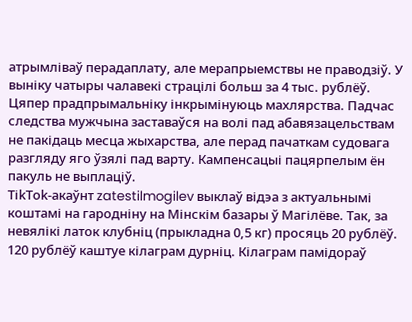атрымліваў перадаплату, але мерапрыемствы не праводзіў. У выніку чатыры чалавекі страцілі больш за 4 тыс. рублёў.
Цяпер прадпрымальніку інкрымінуюць махлярства. Падчас следства мужчына заставаўся на волі пад абавязацельствам не пакідаць месца жыхарства, але перад пачаткам судовага разгляду яго ўзялі пад варту. Кампенсацыі пацярпелым ён пакуль не выплаціў.
ТіkТоk-акаўнт zatestilmogilev выклаў відэа з актуальнымі коштамі на гародніну на Мінскім базары ў Магілёве. Так, за невялікі латок клубніц (прыкладна 0,5 кг) просяць 20 рублёў. 120 рублёў каштуе кілаграм дурніц. Кілаграм памідораў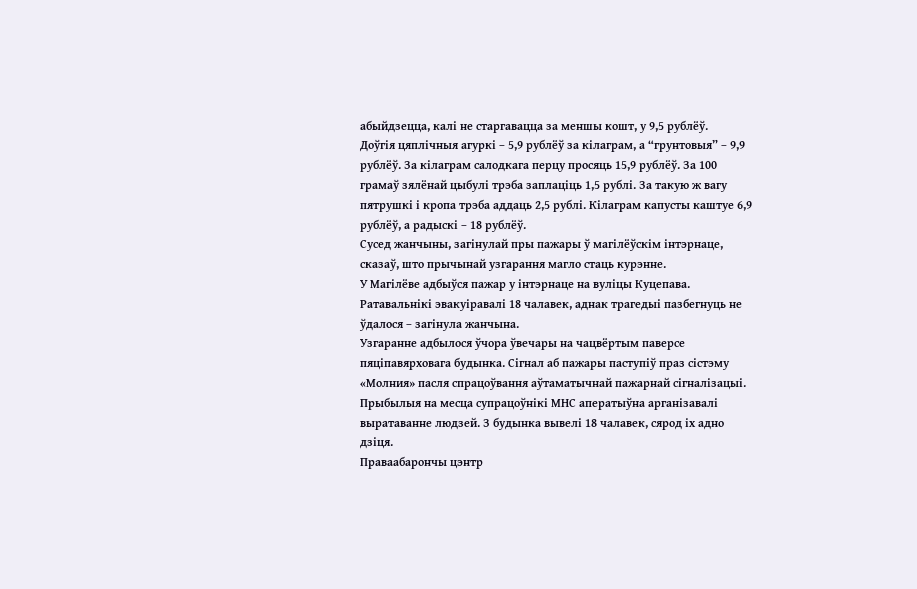абыйдзецца, калі не старгавацца за меншы кошт, у 9,5 рублёў.
Доўгія цяплічныя агуркі – 5,9 рублёў за кілаграм, а “грунтовыя” – 9,9 рублёў. За кілаграм салодкага перцу просяць 15,9 рублёў. За 100 грамаў зялёнай цыбулі трэба заплаціць 1,5 рублі. За такую ж вагу пятрушкі і кропа трэба аддаць 2,5 рублі. Кілаграм капусты каштуе 6,9 рублёў, а радыскі – 18 рублёў.
Сусед жанчыны, загінулай пры пажары ў магілёўскім інтэрнаце, сказаў, што прычынай узгарання магло стаць курэнне.
У Магілёве адбыўся пажар у інтэрнаце на вуліцы Куцепава. Ратавальнікі эвакуіравалі 18 чалавек, аднак трагедыі пазбегнуць не ўдалося – загінула жанчына.
Узгаранне адбылося ўчора ўвечары на чацвёртым паверсе пяціпавярховага будынка. Сігнал аб пажары паступіў праз сістэму «Молния» пасля спрацоўвання аўтаматычнай пажарнай сігналізацыі.
Прыбылыя на месца супрацоўнікі МНС аператыўна арганізавалі выратаванне людзей. З будынка вывелі 18 чалавек, сярод іх адно дзіця.
Праваабарончы цэнтр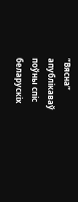“Вясна” апублікаваў поўны спіс беларускіх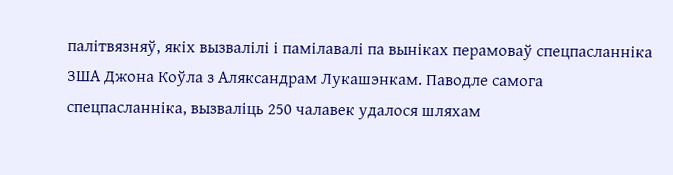палітвязняў, якіх вызвалілі і памілавалі па выніках перамоваў спецпасланніка ЗША Джона Коўла з Аляксандрам Лукашэнкам. Паводле самога спецпасланніка, вызваліць 250 чалавек удалося шляхам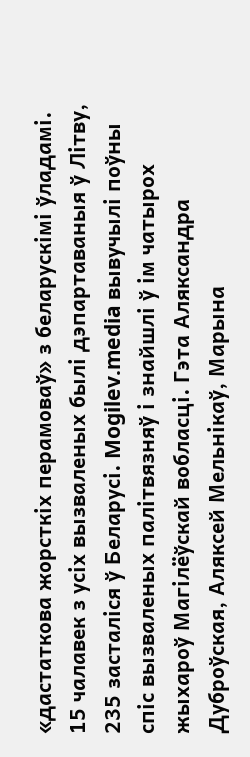«дастаткова жорсткіх перамоваў» з беларускімі ўладамі. 15 чалавек з усіх вызваленых былі дэпартаваныя ў Літву, 235 засталіся ў Беларусі. Mogilev.media вывучылі поўны спіс вызваленых палітвязняў і знайшлі ў ім чатырох жыхароў Магілёўскай вобласці. Гэта Аляксандра Дуброўская, Аляксей Мельнікаў, Марына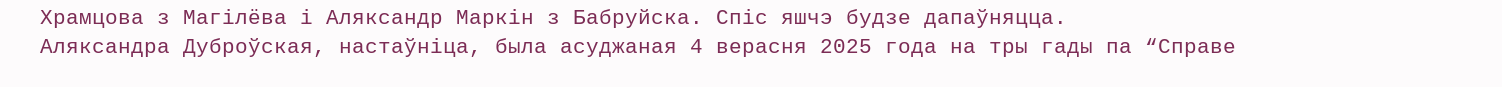Храмцова з Магілёва і Аляксандр Маркін з Бабруйска. Спіс яшчэ будзе дапаўняцца.
Аляксандра Дуброўская, настаўніца, была асуджаная 4 верасня 2025 года на тры гады па “Справе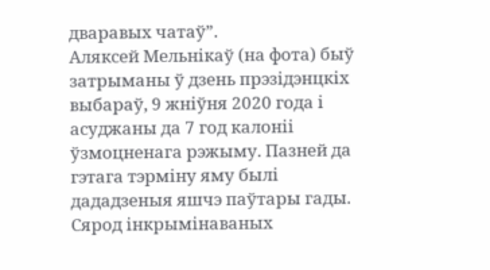дваравых чатаў”.
Аляксей Мельнікаў (на фота) быў затрыманы ў дзень прэзідэнцкіх выбараў, 9 жніўня 2020 года і асуджаны да 7 год калоніі ўзмоцненага рэжыму. Пазней да гэтага тэрміну яму былі дададзеныя яшчэ паўтары гады. Сярод інкрымінаваных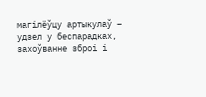магілёўцу артыкулаў – удзел у беспарадках, захоўванне зброі і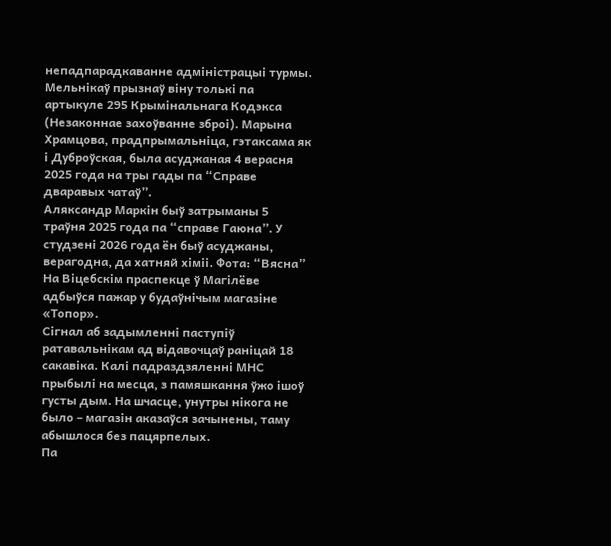непадпарадкаванне адміністрацыі турмы. Мельнікаў прызнаў віну толькі па артыкуле 295 Крымінальнага Кодэкса (Незаконнае захоўванне зброі). Марына Храмцова, прадпрымальніца, гэтаксама як і Дуброўская, была асуджаная 4 верасня 2025 года на тры гады па “Справе дваравых чатаў”.
Аляксандр Маркін быў затрыманы 5 траўня 2025 года па “справе Гаюна”. У студзені 2026 года ён быў асуджаны, верагодна, да хатняй хіміі. Фота: “Вясна”
На Віцебскім праспекце ў Магілёве адбыўся пажар у будаўнічым магазіне «Топор».
Сігнал аб задымленні паступіў ратавальнікам ад відавочцаў раніцай 18 сакавіка. Калі падраздзяленні МНС прыбылі на месца, з памяшкання ўжо ішоў густы дым. На шчасце, унутры нікога не было – магазін аказаўся зачынены, таму абышлося без пацярпелых.
Па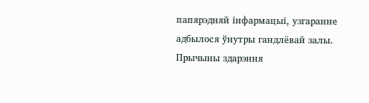папярэдняй інфармацыі, узгаранне адбылося ўнутры гандлёвай залы. Прычыны здарэння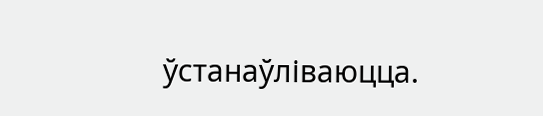ўстанаўліваюцца.